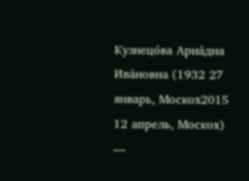Кузнецо́ва Ариа́дна Ива́новна (1932 27 январь, Москох2015 12 апрель, Москох) —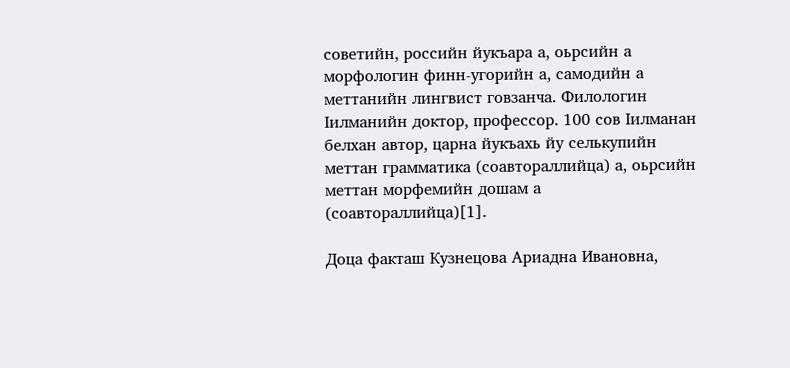советийн, российн йукъара а, оьрсийн а морфологин финн-угорийн а, самодийн а меттанийн лингвист говзанча. Филологин Ӏилманийн доктор, профессор. 100 сов Ӏилманан белхан автор, царна йукъахь йу селькупийн меттан грамматика (соавтораллийца) а, оьрсийн меттан морфемийн дошам а (соавтораллийца)[1].

Доца факташ Кузнецова Ариадна Ивановна,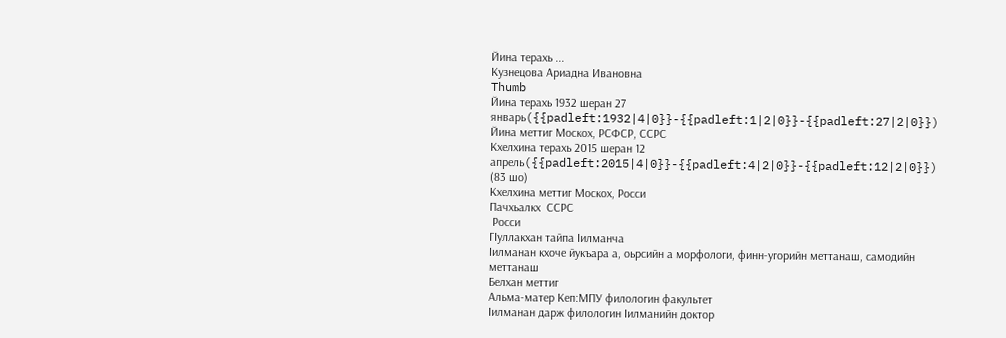Йина терахь ...
Кузнецова Ариадна Ивановна
Thumb
Йина терахь 1932 шеран 27 январь({{padleft:1932|4|0}}-{{padleft:1|2|0}}-{{padleft:27|2|0}})
Йина меттиг Москох, РСФСР, ССРС
Кхелхина терахь 2015 шеран 12 апрель({{padleft:2015|4|0}}-{{padleft:4|2|0}}-{{padleft:12|2|0}}) (83 шо)
Кхелхина меттиг Москох, Росси
Пачхьалкх  ССРС
 Росси
ГӀуллакхан тайпа Ӏилманча
Ӏилманан кхоче йукъара а, оьрсийн а морфологи, финн-угорийн меттанаш, самодийн меттанаш
Белхан меттиг
Альма-матер Кеп:МПУ филологин факультет
Ӏилманан дарж филологин Ӏилманийн доктор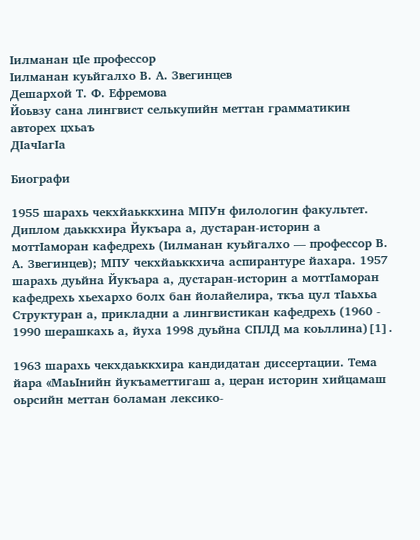Ӏилманан цӀе профессор
Ӏилманан куьйгалхо В. А. Звегинцев
Дешархой Т. Ф. Ефремова
Йоьвзу сана лингвист селькупийн меттан грамматикин авторех цхьаъ
ДӀачӀагӀа

Биографи

1955 шарахь чекхйаьккхина МПУн филологин факультет. Диплом даьккхира Йукъара а, дустаран-историн а моттӀаморан кафедрехь (Ӏилманан куьйгалхо — профессор В. А. Звегинцев); МПУ чекхйаьккхича аспирантуре йахара. 1957 шарахь дуьйна Йукъара а, дустаран-историн а моттӀаморан кафедрехь хьехархо болх бан йолайелира, ткъа цул тӀаьхьа Структуран а, прикладни а лингвистикан кафедрехь (1960 - 1990 шерашкахь а, йуха 1998 дуьйна СПЛД ма коьллина)[1].

1963 шарахь чекхдаьккхира кандидатан диссертации. Тема йара «МаьӀнийн йукъаметтигаш а, церан историн хийцамаш оьрсийн меттан боламан лексико-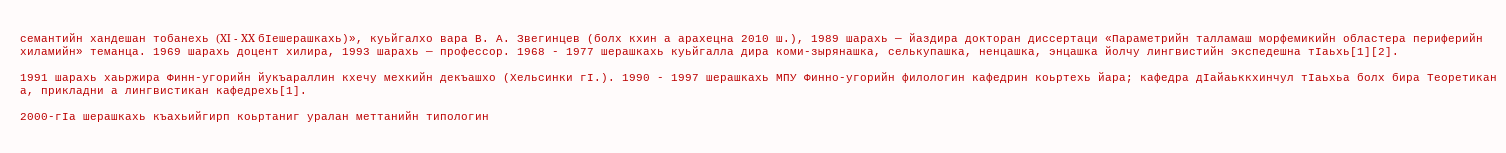семантийн хандешан тобанехь (XI - XX бӀешерашкахь)», куьйгалхо вара В. А. Звегинцев (болх кхин а арахецна 2010 ш.), 1989 шарахь — йаздира докторан диссертаци «Параметрийн талламаш морфемикийн областера периферийн хиламийн» теманца. 1969 шарахь доцент хилира, 1993 шарахь — профессор. 1968 - 1977 шерашкахь куьйгалла дира коми-зырянашка, селькупашка, ненцашка, энцашка йолчу лингвистийн экспедешна тӀаьхь[1][2].

1991 шарахь хаьржира Финн-угорийн йукъараллин кхечу мехкийн декъашхо (Хельсинки гӀ.). 1990 - 1997 шерашкахь МПУ Финно-угорийн филологин кафедрин коьртехь йара; кафедра дӀайаьккхинчул тӀаьхьа болх бира Теоретикан а, прикладни а лингвистикан кафедрехь[1].

2000-гӀа шерашкахь къахьийгирп коьртаниг уралан меттанийн типологин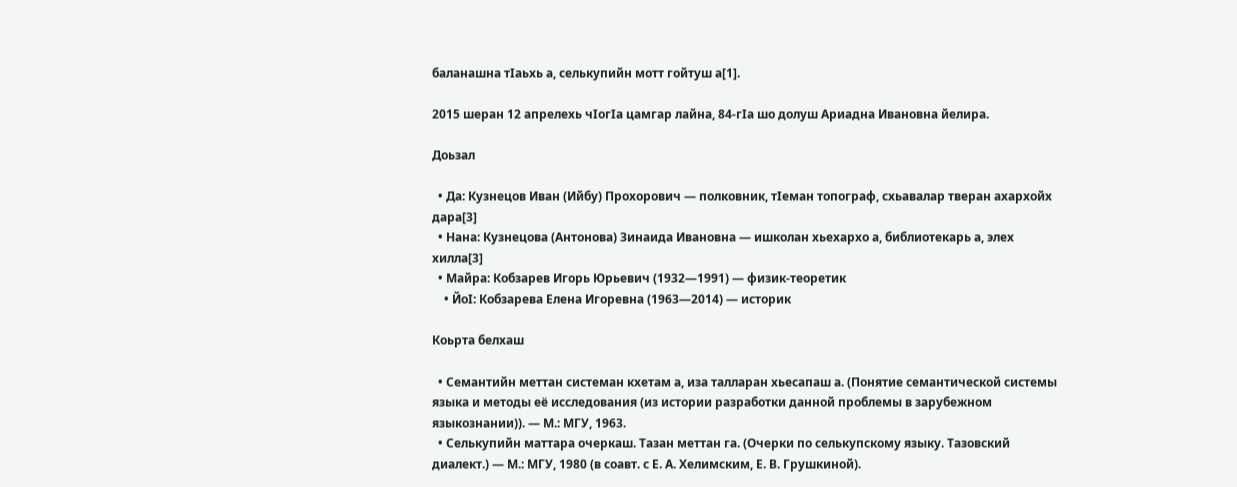баланашна тӀаьхь а, селькупийн мотт гойтуш а[1].

2015 шеран 12 апрелехь чӀогӀа цамгар лайна, 84-гӀа шо долуш Ариадна Ивановна йелира.

Доьзал

  • Да: Кузнецов Иван (Ийбу) Прохорович — полковник, тӀеман топограф, схьавалар тверан ахархойх дара[3]
  • Нана: Кузнецова (Антонова) Зинаида Ивановна — ишколан хьехархо а, библиотекарь а, элех хилла[3]
  • Майра: Кобзарев Игорь Юрьевич (1932—1991) — физик-теоретик
    • ЙоӀ: Кобзарева Елена Игоревна (1963—2014) — историк

Коьрта белхаш

  • Семантийн меттан системан кхетам а, иза талларан хьесапаш а. (Понятие семантической системы языка и методы её исследования (из истории разработки данной проблемы в зарубежном языкознании)). — М.: МГУ, 1963.
  • Селькупийн маттара очеркаш. Тазан меттан га. (Очерки по селькупскому языку. Тазовский диалект.) — М.: МГУ, 1980 (в соавт. с Е. А. Хелимским, Е. В. Грушкиной).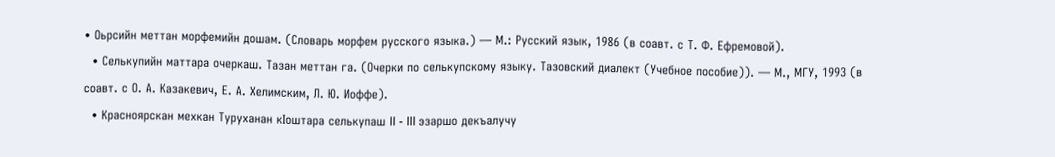• Оьрсийн меттан морфемийн дошам. (Словарь морфем русского языка.) — М.: Русский язык, 1986 (в соавт. с Т. Ф. Ефремовой).
  • Селькупийн маттара очеркаш. Тазан меттан га. (Очерки по селькупскому языку. Тазовский диалект (Учебное пособие)). — М., МГУ, 1993 (в соавт. с О. А. Казакевич, Е. А. Хелимским, Л. Ю. Иоффе).
  • Красноярскан мехкан Туруханан кӀоштара селькупаш II - III эзаршо декъалучу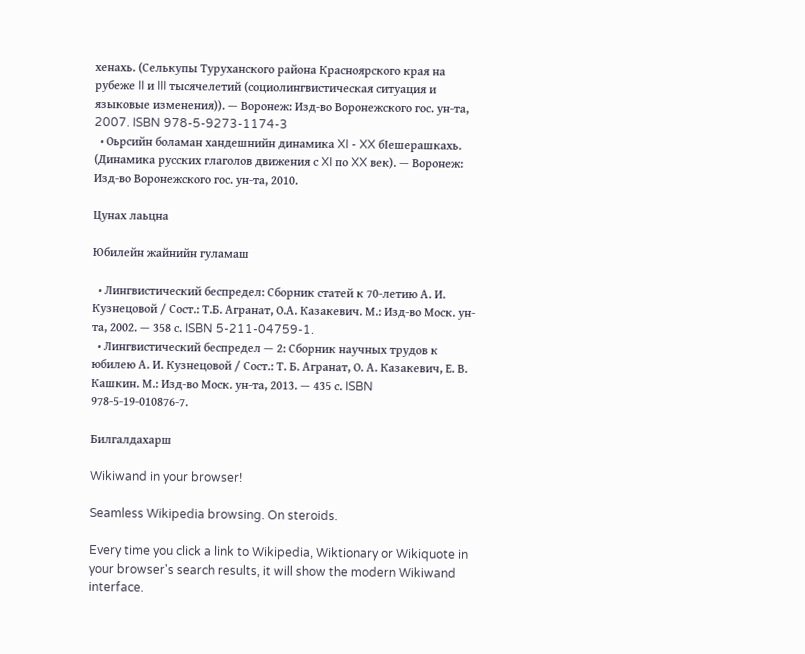хенахь. (Селькупы Туруханского района Красноярского края на рубеже II и III тысячелетий (социолингвистическая ситуация и языковые изменения)). — Воронеж: Изд-во Воронежского гос. ун-та, 2007. ISBN 978-5-9273-1174-3
  • Оьрсийн боламан хандешнийн динамика XI - XX бӀешерашкахь. (Динамика русских глаголов движения с XI по XX век). — Воронеж: Изд-во Воронежского гос. ун-та, 2010.

Цунах лаьцна

Юбилейн жайнийн гуламаш

  • Лингвистический беспредел: Сборник статей к 70-летию А. И. Кузнецовой / Сост.: Т.Б. Агранат, О.А. Казакевич. М.: Изд-во Моск. ун-та, 2002. — 358 с. ISBN 5-211-04759-1.
  • Лингвистический беспредел — 2: Сборник научных трудов к юбилею А. И. Кузнецовой / Сост.: Т. Б. Агранат, О. А. Казакевич, Е. В. Кашкин. М.: Изд-во Моск. ун-та, 2013. — 435 с. ISBN 978-5-19-010876-7.

Билгалдахарш

Wikiwand in your browser!

Seamless Wikipedia browsing. On steroids.

Every time you click a link to Wikipedia, Wiktionary or Wikiquote in your browser's search results, it will show the modern Wikiwand interface.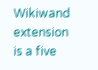Wikiwand extension is a five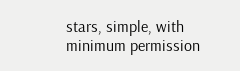stars, simple, with minimum permission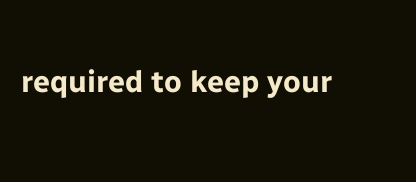required to keep your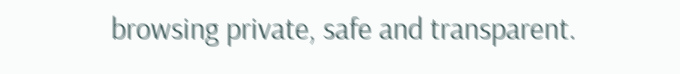browsing private, safe and transparent.